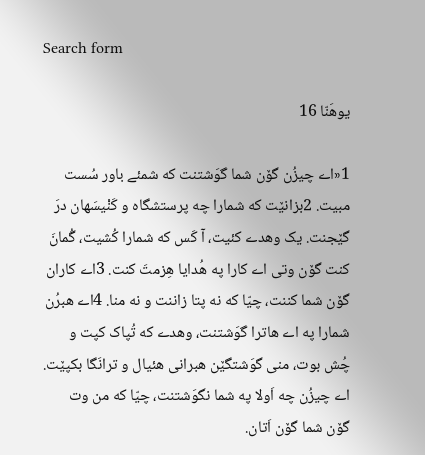Search form

یوهَنّا 16

1«اے چیزُن گۆن شما گوَشتنت که شمئے باور سُست مبیت. 2بزانیٚت که شمارا چه پرستشگاه و کَنْیسَهان درَ گیٚجنت. یک وهدے کئیت، آ کَس که شمارا کُشیت، گُمانَ کنت گۆن وتی اے کارا په هُدایا هِزمتَ کنت. 3اے کاران گۆن شما کننت، چیّا که نه پتا زاننت و نه منا. 4اے هبرُن شمارا په اے هاترا گوَشتنت، وهدے که تُپاک کپت و چُش بوت، منی گوَشتگیٚن هبرانی هئیال و ترانَگا بکپیٚت. اے چیزُن چه اَولا په شما نگوَشتنت، چیّا که من وت گۆن شما گۆن اَتان.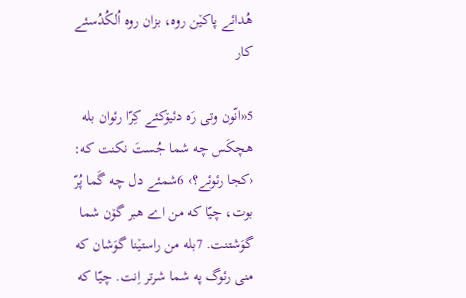هُدائے پاکیٚن روه، بزان روه اُلکُدُسئے کار

5«انّون وتی رَه دئیۆکئے کِرّا رئوان بله هچکَس چه شما جُستَ نکنت که: ‹کجا رئوئے؟› 6شمئے دل چه گَما پُرّ بوت، چیّا که من اے هبر گۆن شما گوَشتنت. 7بله من راستیٚنا گوَشان که منی رئوگ په شما شرتر اِنت. چیّا که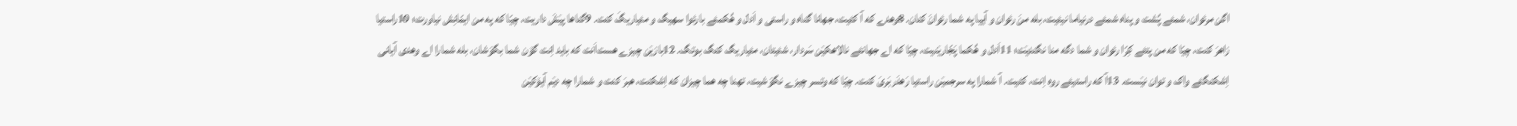اگن مرئوان، شمئے پُشت و پناه شمئے درنیاما نیئیت، بله منَ رئوان و آییا په شما رئوانَ کنان. 8وهدے که آ کئیت، جهانا گناه و راستی و اَدل و هُکمئے بارئوا سهیگ و مئیاریگَ کنت. 9گناها پیٚشَ داریت، چیّا که په من ایمّانِش نیاورت؛ 10راستیا زاهرَ کنت، چیّا که من پتئے کِرّا رئوان و شما دگه منا نگندیٚت؛ 11اَدل و هُکما پَجّاریٚنیت، چیّا که اے جهانئے نالاهکیٚن سَردار، شئیتان، مئیاریگ کنگ بوتگ. 12بازیٚن چیزے هست‌اَنت که باید اِنت گۆن شما بگوَشان، بله شمارا اے وهدی آیانی اِشکنگئے واک و توان نیٚست. 13آ که راستیئے روه اِنت، کئیت. آ شمارا په سرجمیٚن راستیا رَهدَربَریَ کنت. چیّا که وتسر چیزے نگوَشیت، تهنا چه هما چیزان که اِشکنت، هبرَ کنت و شمارا چه دیٚم آیۆکیٚن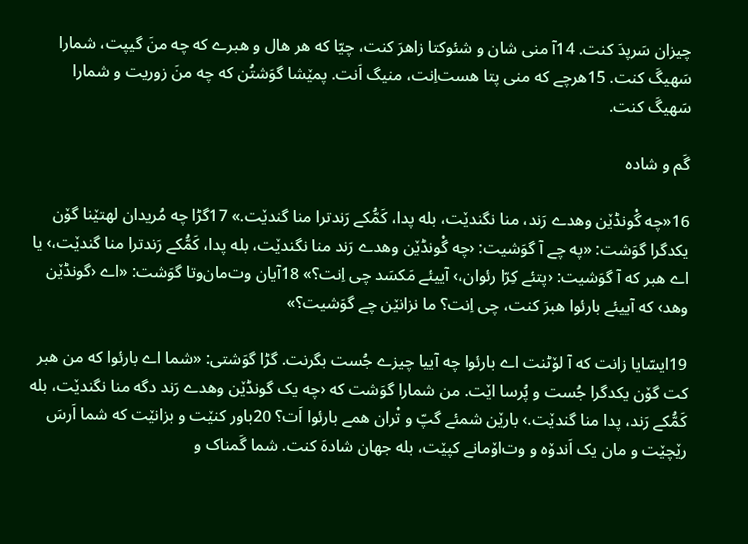چیزان سَرپدَ کنت. 14آ منی شان و شئوکتا زاهرَ کنت، چیّا که هر هال و هبرے که چه منَ گیپت، شمارا سَهیگَ کنت. 15هرچے که منی پتا هست‌اِنت، منیگ اَنت. پمیٚشا گوَشتُن که چه منَ زوریت و شمارا سَهیگَ کنت.

گَم و شاده

16«چه گْونڈیٚن وهدے رَند، منا نگندیٚت، بله پدا، کَمُّکے رَندترا منا گندیٚت.» 17گڑا چه مُریدان لهتیٚنا گۆن یکدگرا گوَشت: «په چے آ گوَشیت: ‹چه گْونڈیٚن وهدے رَند منا نگندیٚت، بله پدا، کَمُّکے رَندترا منا گندیٚت،› یا اے هبر که آ گوَشیت: ‹پتئے کِرّا رئوان،› آییئے مَکسَد چی اِنت؟» 18آیان وت‌مان‌وتا گوَشت: «اے ‹گونڈیٚن وهد› که آییئے بارئوا هبرَ کنت، چی اِنت؟ ما نزانیٚن چے گوَشیت؟»

19ایسّایا زانت که آ لۆٹنت اے بارئوا چه آییا چیزے جُست بگرنت. گڑا گوَشتی: «شما اے بارئوا که من هبر کت گۆن یکدگرا جُست و پُرسا ایٚت. من شمارا گوَشت که ‹چه یک گونڈیٚن وهدے رَند دگه منا نگندیٚت، بله کَمُّکے رَند، پدا منا گندیٚت.› باریٚن شمئے گپّ و تْران همے بارئوا اَت؟ 20باور کنیٚت و بزانیٚت که شما اَرسَ ریٚچیٚت و مان یک اَندۆه و وت‌اۆمانے کپیٚت، بله جهان شادهَ کنت. شما گَمناک و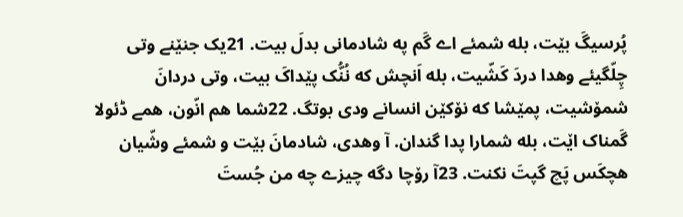پُرسیگَ بیٚت، بله شمئے اے گَم په شادمانی بدلَ بیت. 21یک جنیٚنے وتی چِلّگیئے وهدا دردَ کَشّیت، بله اَنچش که نُنُّک پیٚداکَ بیت، وتی دردانَ شمۆشیت، پمیٚشا که نۆکیٚن انسانے ودی بوتگ. 22شما هم انّون، همے ڈئولا گَمناک ایٚت، بله شمارا پدا گندان. آ وهدی، شادمانَ بیٚت و شمئے وشّیان هچکَس پَچ گپتَ نکنت. 23آ رۆچا دگه چیزے چه من جُستَ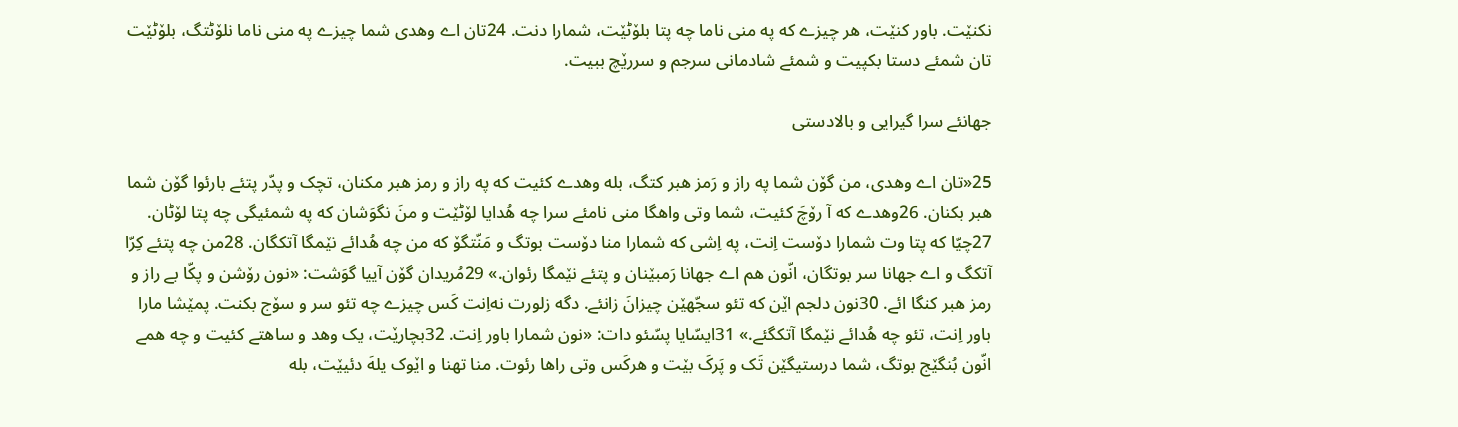نکنیٚت. باور کنیٚت، هر چیزے که په منی ناما چه پتا بلۆٹیٚت، شمارا دنت. 24تان اے وهدی شما چیزے په منی ناما نلۆٹتگ، بلۆٹیٚت تان شمئے دستا بکپیت و شمئے شادمانی سرجم و سرریٚچ ببیت.

جهانئے سرا گیرایی و بالادستی

25«تان اے وهدی، من گۆن شما په راز و رَمز هبر کتگ، بله وهدے کئیت که په راز و رمز هبر مکنان، تچک و پدّر پتئے بارئوا گۆن شما هبر بکنان. 26وهدے که آ رۆچَ کئیت، شما وتی واهگا منی نامئے سرا چه هُدایا لۆٹیٚت و منَ نگوَشان که په شمئیگی چه پتا لۆٹان. 27چیّا که پتا وت شمارا دۆست اِنت، په اِشی که شمارا منا دۆست بوتگ و مَنّتگۆ که من چه هُدائے نیٚمگا آتکگان. 28من چه پتئے کِرّا آتکگ و اے جهانا سر بوتگان، انّون هم اے جهانا رَمبیٚنان و پتئے نیٚمگا رئوان.» 29مُریدان گۆن آییا گوَشت: «نون رۆشن و پکّا بے راز و رمز هبر کنگا ائے. 30نون دلجم ایٚن که تئو سجّهیٚن چیزانَ زانئے. دگه زلورت نه‌اِنت کَس چیزے چه تئو سر و سۆج بکنت. پمیٚشا مارا باور اِنت، تئو چه هُدائے نیٚمگا آتکگئے.» 31ایسّایا پسّئو دات: «نون شمارا باور اِنت. 32بچاریٚت، یک وهد و ساهتے کئیت و چه همے انّون بُنگیٚج بوتگ، شما درستیگیٚن تَک و پَرکَ بیٚت و هرکَس وتی راها رئوت. منا تهنا و ایٚوک یلهَ دئییٚت، بله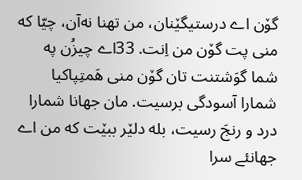گۆن اے درستیگیٚنان، من تهنا نه‌آن، چیّا که منی پت گۆن من اِنت. 33اے چیزُن په شما گوَشتنت تان گۆن منی هَمتِپاکیا شمارا آسودگی برسیت. مان جهانا شمارا درد و رنجَ رسیت، بله دلیٚر ببیٚت که من اے جهانئے سرا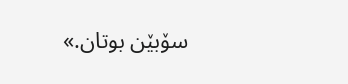سۆبیٚن بوتان.»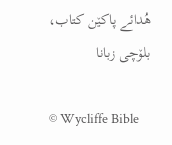هُدائے پاکێن کتاب، بلۆچی زبانا

© Wycliffe Bible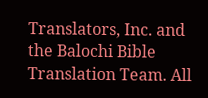Translators, Inc. and the Balochi Bible Translation Team. All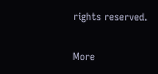rights reserved.

More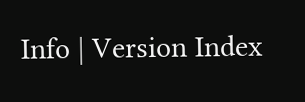Info | Version Index